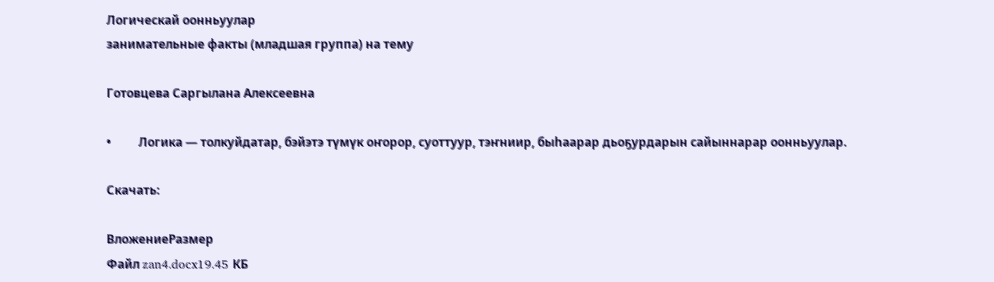Логическай оонньуулар
занимательные факты (младшая группа) на тему

Готовцева Саргылана Алексеевна

•         Логика — толкуйдатар, бэйэтэ түмүк оҥорор, суоттуур, тэҥниир, быһаарар дьоҕурдарын сайыннарар оонньуулар.

Скачать:

ВложениеРазмер
Файл zan4.docx19.45 КБ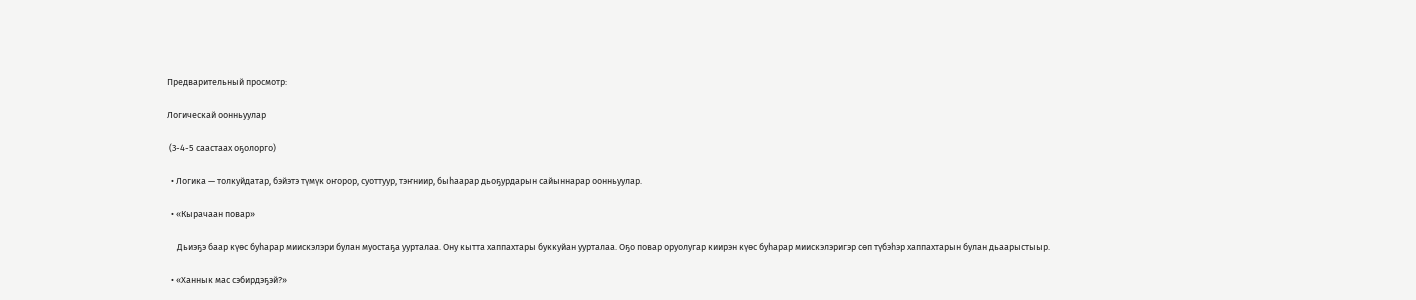Предварительный просмотр:

Логическай оонньуулар

 (3-4-5 саастаах оҕолорго)

  • Логика — толкуйдатар, бэйэтэ түмүк оҥорор, суоттуур, тэҥниир, быһаарар дьоҕурдарын сайыннарар оонньуулар.

  • «Кырачаан повар»

     Дьиэҕэ баар күөс буһарар миискэлэри булан муостаҕа уурталаа. Ону кытта хаппахтары буккуйан уурталаа. Оҕо повар оруолугар киирэн күөс буһарар миискэлэригэр сөп түбэһэр хаппахтарын булан дьаарыстыыр.

  • «Ханнык мас сэбирдэҕэй?»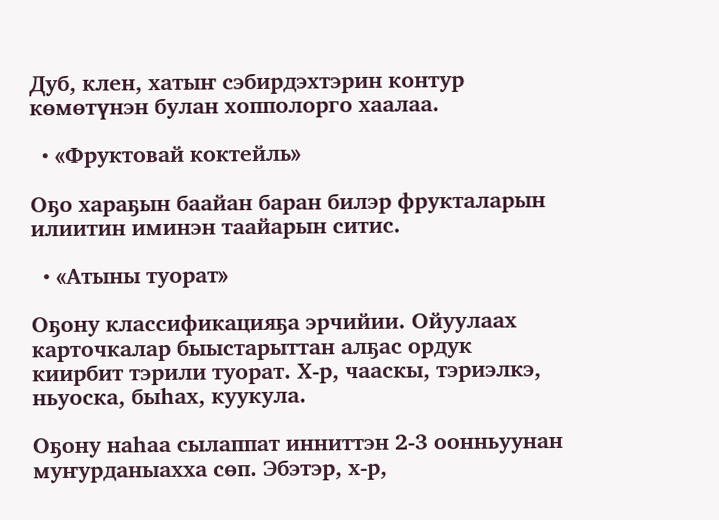Дуб, клен, хатыҥ сэбирдэхтэрин контур көмөтүнэн булан хопполорго хаалаа.

  • «Фруктовай коктейль»

Оҕо хараҕын баайан баран билэр фрукталарын илиитин иминэн таайарын ситис.

  • «Атыны туорат»

Оҕону классификацияҕа эрчийии. Ойуулаах карточкалар быыстарыттан алҕас ордук киирбит тэрили туорат. Х-р, чааскы, тэриэлкэ, ньуоска, быһах, куукула.

Оҕону наһаа сылаппат инниттэн 2-3 оонньуунан муҥурданыахха сөп. Эбэтэр, х-р,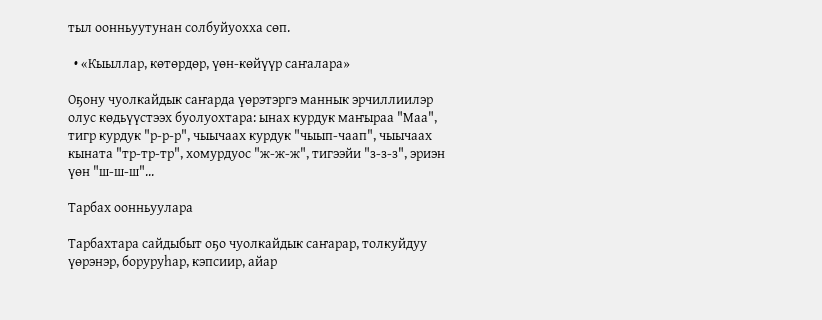тыл оонньуутунан солбуйуохха сөп.

  • «Кыыллар, көтөрдөр, үөн-көйүүр саҥалара»

Оҕону чуолкайдык саҥарда үөрэтэргэ маннык эрчиллиилэр олус көдьүүстээх буолуохтара: ынах курдук маҥыраа "Маа", тигр курдук "р-р-р", чыычаах курдук "чыып-чаап", чыычаах кыната "тр-тр-тр", хомурдуос "ж-ж-ж", тигээйи "з-з-з", эриэн үөн "ш-ш-ш"...

Тарбах оонньуулара

Тарбахтара сайдыбыт оҕо чуолкайдык саҥарар, толкуйдуу үөрэнэр, боруруһар, кэпсиир, айар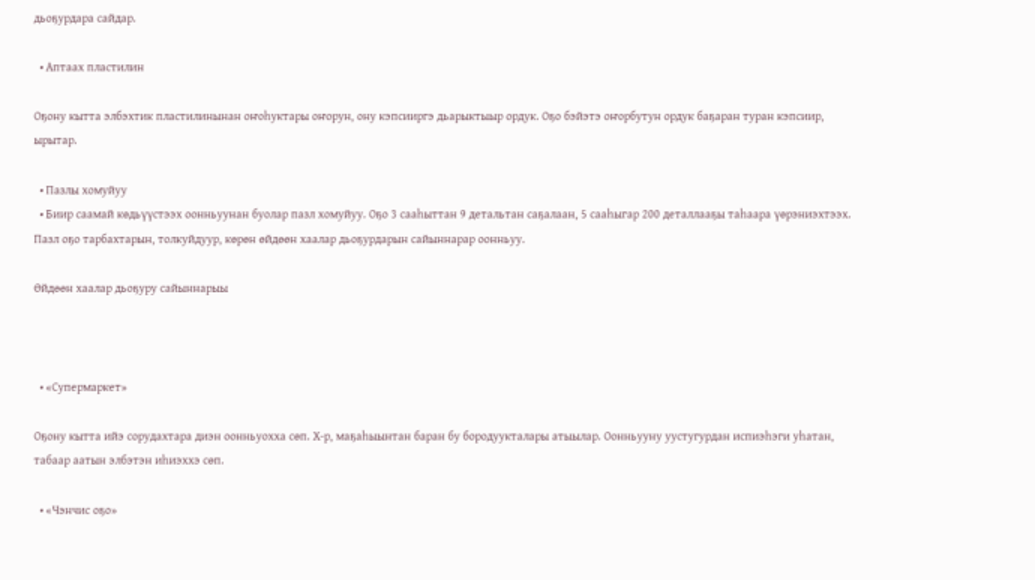дьоҕурдара сайдар.

  • Аптаах пластилин

Оҕону кытта элбэхтик пластилинынан оҥоһуктары оҥорун, ону кэпсииргэ дьарыктыыр ордук. Оҕо бэйэтэ оҥорбутун ордук баҕаран туран кэпсиир, ырытар.

  • Пазлы хомуйуу
  • Биир саамай көдьүүстээх оонньуунан буолар пазл хомуйуу. Оҕо 3 сааһыттан 9 детальтан саҕалаан, 5 сааһыгар 200 деталлааҕы таһаара үөрэниэхтээх. Пазл оҕо тарбахтарын, толкуйдуур, көрөн өйдөөн хаалар дьоҕурдарын сайыннарар оонньуу.

Өйдөөн хаалар дьоҕуру сайыннарыы



  • «Супермаркет»

Оҕону кытта ийэ сорудахтара диэн оонньуохха сөп. Х-р, маҕаһыынтан баран бу бородуукталары атыылар. Оонньууну уустугурдан испиэһэги уһатан, табаар аатын элбэтэн иһиэххэ сөп.

  • «Чэнчис оҕо»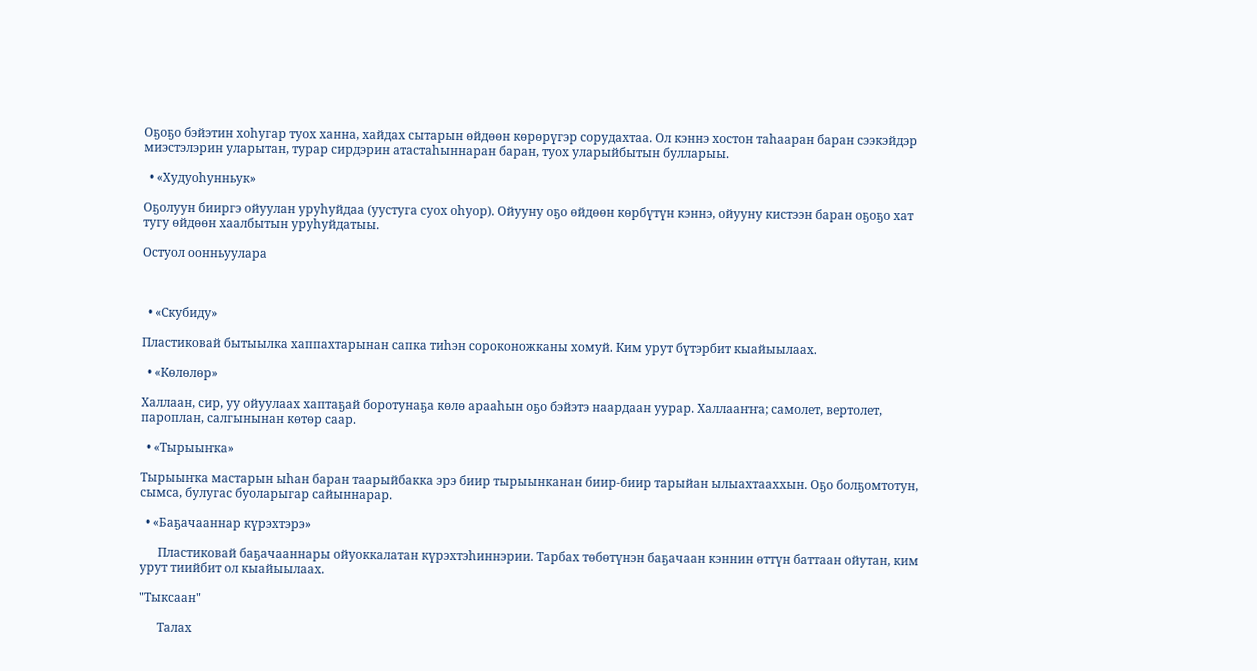Оҕоҕо бэйэтин хоһугар туох ханна, хайдах сытарын өйдөөн көрөрүгэр сорудахтаа. Ол кэннэ хостон таһааран баран сээкэйдэр миэстэлэрин уларытан, турар сирдэрин атастаһыннаран баран, туох уларыйбытын булларыы.

  • «Худуоһунньук»

Оҕолуун бииргэ ойуулан уруһуйдаа (уустуга суох оһуор). Ойууну оҕо өйдөөн көрбүтүн кэннэ, ойууну кистээн баран оҕоҕо хат тугу өйдөөн хаалбытын уруһуйдатыы.

Остуол оонньуулара



  • «Скубиду»

Пластиковай бытыылка хаппахтарынан сапка тиһэн сороконожканы хомуй. Ким урут бүтэрбит кыайыылаах.

  • «Көлөлөр»

Халлаан, сир, уу ойуулаах хаптаҕай боротунаҕа көлө арааһын оҕо бэйэтэ наардаан уурар. Халлааҥҥа; самолет, вертолет, пароплан, салгынынан көтөр саар.

  • «Тырыыҥка»

Тырыыҥка мастарын ыһан баран таарыйбакка эрэ биир тырыынканан биир-биир тарыйан ылыахтааххын. Оҕо болҕомтотун, сымса, булугас буоларыгар сайыннарар.

  • «Баҕачааннар күрэхтэрэ»

      Пластиковай баҕачааннары ойуоккалатан күрэхтэһиннэрии. Тарбах төбөтүнэн баҕачаан кэннин өттүн баттаан ойутан, ким урут тиийбит ол кыайыылаах.

"Тыксаан"

      Талах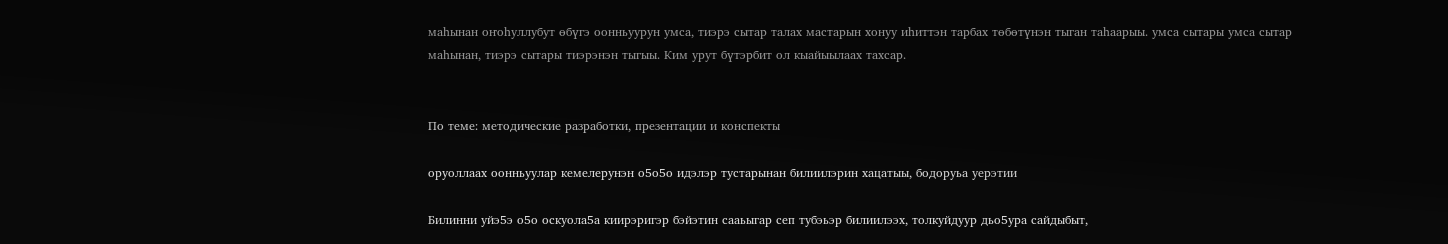маһынан оҥоһуллубут өбүгэ оонньуурун умса, тиэрэ сытар талах мастарын хонуу иһиттэн тарбах төбөтүнэн тыган таһаарыы. умса сытары умса сытар маһынан, тиэрэ сытары тиэрэнэн тыгыы. Ким урут бүтэрбит ол кыайыылаах тахсар.


По теме: методические разработки, презентации и конспекты

оруоллаах оонньуулар кемелерунэн о5о5о идэлэр тустарынан билиилэрин хацатыы, бодоруьа уерэтии

Билинни уйэ5э о5о оскуола5а киирэригэр бэйэтин сааьыгар сеп тубэьэр билиилээх, толкуйдуур дьо5ура сайдыбыт,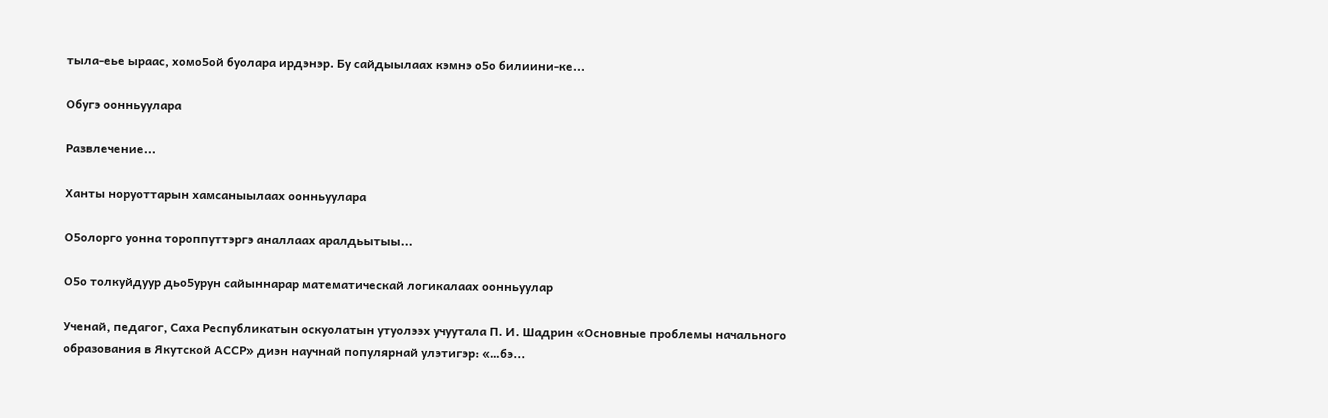тыла-еье ыраас, хомо5ой буолара ирдэнэр. Бу сайдыылаах кэмнэ о5о билиини-ке...

Обугэ оонньуулара

Развлечение...

Ханты норуоттарын хамсаныылаах оонньуулара

О5олорго уонна тороппуттэргэ аналлаах аралдьытыы...

О5о толкуйдуур дьо5урун сайыннарар математическай логикалаах оонньуулар

Ученай, педагог, Саха Республикатын оскуолатын утуолээх учуутала П. И. Шадрин «Основные проблемы начального образования в Якутской АССР» диэн научнай популярнай улэтигэр: «…бэ...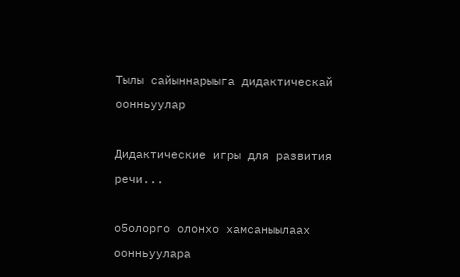Тылы сайыннарыыга дидактическай оонньуулар

Дидактические игры для развития речи...

о5олорго олонхо хамсаныылаах оонньуулара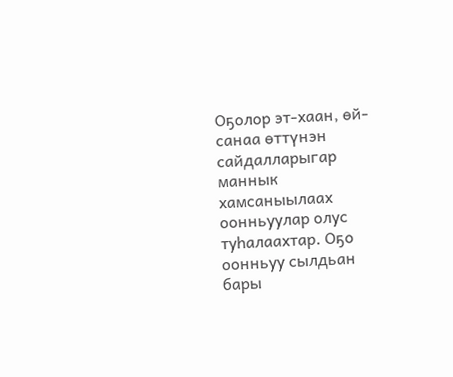Оҕолор эт-хаан, өй-санаа өттүнэн сайдалларыгар маннык хамсаныылаах оонньуулар олус туһалаахтар. Оҕо оонньуу сылдьан бары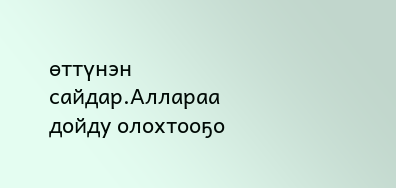өттүнэн сайдар.Аллараа дойду олохтооҕо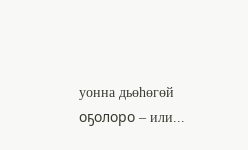уонна дьөһөгөй оҕолоро – или...